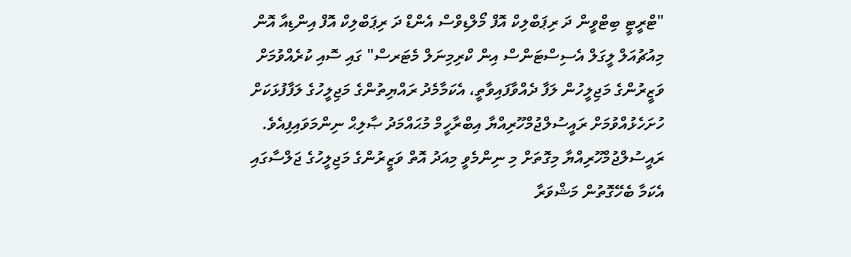"ޓްރީޓީ ބިޓްވީން ދަ ރިޕަބްލިކް އޮފް މޯލްޑިވްސް އެންޑް ދަ ރިޕަބްލިކް އޮފް އިންޑިއާ އޮން މިއުޗުއަލް ލީގަލް އެސިސްޓަންސް އިން ކްރިމިނަލް މެޓަރސް" ގައި ސޮއި ކުރެއްވުމަށް ވަޒީރުންގެ މަޖިލީހުން ލަފާ ދެއްވާފައިވާތީ، އެކަމާމެދު ރައްޔިތުންގެ މަޖިލީހުގެ ލަފާފުޅަކަށް ހުށަހެޅުއްވުމަށް ރައީސުލްޖުމްހޫރިއްޔާ އިބްރާހީމް މުޙައްމަދު ޞާލިޙް ނިންމަވައިފިއެވެ. ރައީސުލްޖުމްހޫރިއްޔާ މިގޮތަށް މި ނިންމެވީ މިއަދު އޮތް ވަޒީރުންގެ މަޖިލީހުގެ ޖަލްސާގައި އެކަމާ ބެހޭގޮތުން މަޝްވަރާ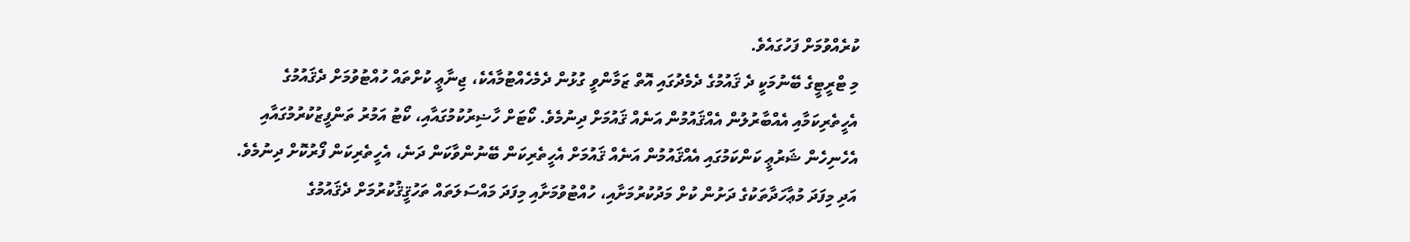ކުރެއްވުމަށް ފަހުގައެވެ.
މި ޓްރީޓީގެ ބޭނުމަކީ ދެ ޤައުމުގެ ދެމެދުގައި އޮތް ޒަމާންވީ ގުޅުން ދެމެހެއްޓުމާއެކެ، ޖިނާޢީ ކުށްތައް ހުއްޓުވުމަށް ދެޤައުމުގެ އެހީތެރިކަމާއި އެއްބާރުލުން އެއްޤައުމުން އަނެއް ޤައުމަށް ދިނުމެވެ. ކޯޓަށް ހާޟިރުކުމުގައާއި، ކޯޓު އަމުރު ތަންފީޒުކުރުމުގައާއި އެހެނިހެން ޝަރުޢީ ކަންކަމުގައި އެއްޤައުމުން އަނެއް ޤައުމަށް އެހީތެރިކަން ބޭނުންވާކަން ދަނެ، އެހީތެރިކަން ފޯރުކޮށް ދިނުމެވެ. އަދި މިފަދަ މުޢާހަދާތަކުގެ ދަށުން ކުށް މަދުކުރުމަށާއި، ހުއްޓުވުމަށާއި މިފަދަ މައްސަލަތައް ތަހުޤީޤުކުރުމަށް ދެޤައުމުގެ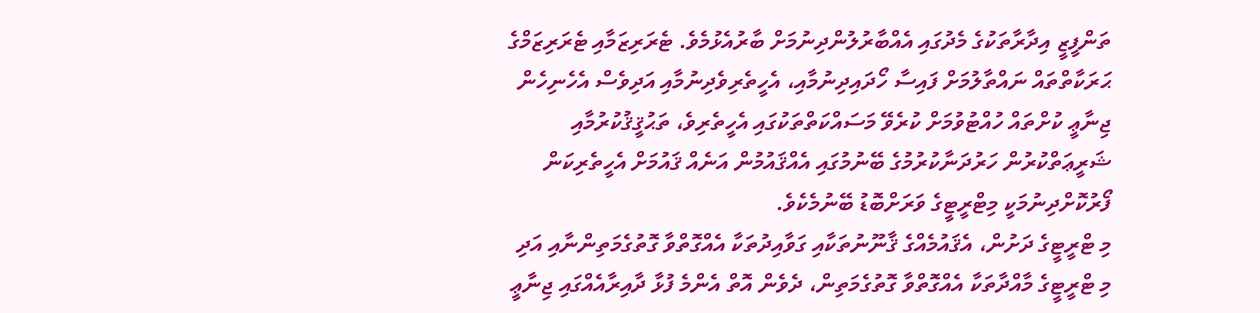ތަންފީޒީ އިދާރާތަކުގެ މެދުގައި އެއްބާރުލުންދިނުމަށް ބާރުއެޅުމެވެ. ޓެރަރިޒަމާއި ޓެރަރިޒަމްގެ ޙަރަކާތްތައް ނައްތާލުމަށް ފައިސާ ހޯދައިދިނުމާއި، އެހީތެރިވެދިނުމާއި އަދިވެސް އެހެނިހެން ޖިނާޢީ ކުށްތައް ހުއްޓުވުމަށް ކުރެވޭ މަސައްކަތްތަކުގައި އެހީތެރިވެ، ތަޙުޤީޤުކުރުމާއި ޝަރީޢަތްކުރުން ހަރުދަނާކުރުމުގެ ބޭނުމުގައި އެއްޤައުމުން އަނެއް ޤައުމަށް އެހީތެރިކަން ފޯރުކޮށްދިނުމަކީ މިޓްރީޓީގެ ވަރަށްބޮޑު ބޭނުމެކެވެ.
މި ޓްރީޓީގެ ދަށުން، އެޤައުމެއްގެ ޤާނޫނުތަކާއި ގަވާއިދުތަކާ އެއްގޮތްވާ ގޮތުގެމަތިންނާއި އަދި މި ޓްރީޓީގެ މާއްދާތަކާ އެއްގޮތްވާ ގޮތުގެމަތިން، ދެވެން އޮތް އެންމެ ފުޅާ ދާއިރާއެއްގައި ޖިނާޢީ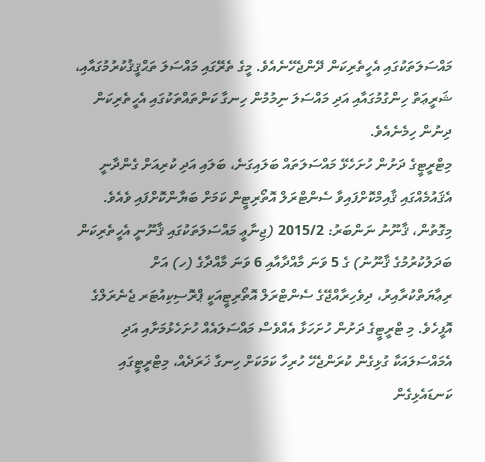މައްސަލަތަކުގައި އެހީތެރިކަން ދޭންޖެހޭނެއެވެ. މީގެ ތެރޭގައި މައްސަލަ ތަޙްޤީޤުކުރުމުގައާއި، ޝަރީޢަތް ހިންގުމުގައާއި އަދި މައްސަލަ ނިމުމުން ހިނގާ ކަންތައްތަކުގައި އެހީތެރިކަން ދިނުން ހިމެނެއެވެ.
މިޓްރީޓީގެ ދަށުން ހުށަހެޅޭ މައްސަލަތައް ބަލައިގަނެ، ބަލައި އަދި ކުރިއަށް ގެންދާނީ އެޤައުމެއްގައި ޤާއިމްކޮށްފައިވާ ސެންޓްރަލް އޮތޯރިޓީން ކަމަށް ބަޔާންކޮށްފައި ވެއެވެ. މިގޮތުން، ޤާނޫނު ނަންބަރު: 2015/2 (ޖިނާޢީ މައްސަލަތަކުގައި ޤާނޫނީ އެހީތެރިކަން ބަދަލުކުރުމުގެ ޤާނޫނު) ގެ 5 ވަނަ މާއްދާއާއި 6 ވަނަ މާއްދާގެ (ހ) އަށް ރިޢާޔަތްކުރާއިރު، ދިވެހިރާއްޖޭގެ ސެންޓްރަލް އޮތޯރިޓީއަކީ ޕްރޮސިކިއުޓަރ ޖެނެރަލްގެ އޮފީހެވެ. މި ޓްރީޓީގެ ދަށުން ހުށަހަޅާ އެއްވެސް މައްސަލައެއް ހުށަހެޅުމަށާއި އަދި އެމައްސަލައަކާ ގުޅިގެން ކުރަންޖެހޭ ހުރިހާ ކަމަކަށް ހިނގާ ޚަރަދެއް، މިޓްރީޓީގައި ކަނޑައެޅިގެން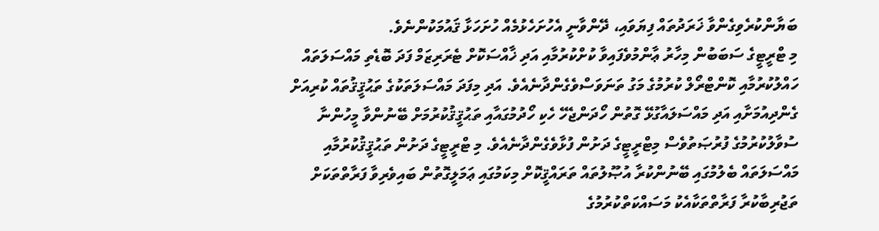ބަޔާންކުރެވިގެންވާ ޚަރަދުތައް ފިޔަވައި، ދޭންވާނީ އެހުށަހެޅުމެއް ހުށަހަޅާ ޤައުމަކުންނެވެ.
މި ޓްރީޓީގެ ސަބަބުން މިހާރު ޢާންމުވެފައިވާ ކުށްކުރުމާއި އަދި ޚާއްސަކޮށް ޓެރަރިޒަމް ފަދަ ބޮޑެތި މައްސަލަތައް ހައްލުކުރުމާއި ކޮންޓްރޯލް ކުރުމުގެ މަގު ތަނަވަސްވެގެންދާނެއެވެ. އަދި މިފަދަ މައްސަލަތަކުގެ ތަޙުޤީޤުތައް ކުރިއަށް ގެންދިއުމަށާއި އަދި މައްސަލައާގުޅޭ ގޮތުން ހޯދަންޖެހޭ ހެކި ހޯދުމުގައާއި ތަޙުޤީޤުކުރުމަށް ބޭނުންވާ މީހުންނާ ސުވާލުކުރުމުގެ ފުރުޞަތުވެސް މިޓްރީޓީގެ ދަށުން ފުޅާވެގެންދާނެއެވެ. މި ޓްރީޓީގެ ދަށުން ތަޙުޤީޤުކުރުމާއި މައްސަލަތައް ބެލުމުގައި ބޭނުންކުރާ އުޞޫލުތައް ތަރައްޤީކޮށް މިކަމުގައި ޢަމަލީގޮތުން ބައިވެރިވާ ފަރާތްތަކަށް ތަޖުރިބާކުރާ ފަރާތްތަކާއެކު މަސައްކަތްކުރުމުގެ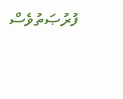ފުރުޞަތުވެސް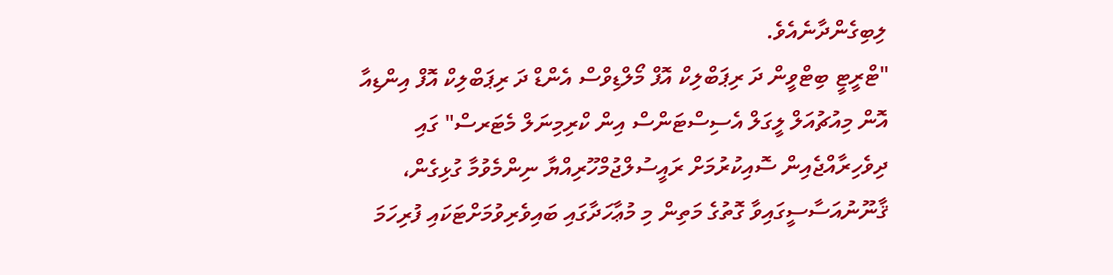ލިބިގެންދާނެއެވެ.
"ޓްރީޓީ ބިޓްވީން ދަ ރިޕަބްލިކް އޮފް މޯލްޑިވްސް އެންޑް ދަ ރިޕަބްލިކް އޮފް އިންޑިއާ އޮން މިއުޗުއަލް ލީގަލް އެސިސްޓަންސް އިން ކްރިމިނަލް މެޓަރސް" ގައި ދިވެހިރާއްޖެއިން ސޮއިކުރުމަށް ރައީސުލްޖުމްހޫރިއްޔާ ނިންމެވުމާ ގުޅިގެން، ޤާނޫނުއަސާސީގައިވާ ގޮތުގެ މަތިން މި މުޢާހަދާގައި ބައިވެރިވުމަށްޓަކައި ފުރިހަމަ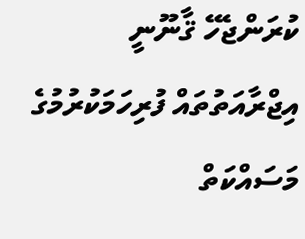ކުރަންޖެހޭ ޤާނޫނީ އިޖްރާއަތުތައް ފުރިހަމަކުރުމުގެ މަސައްކަތް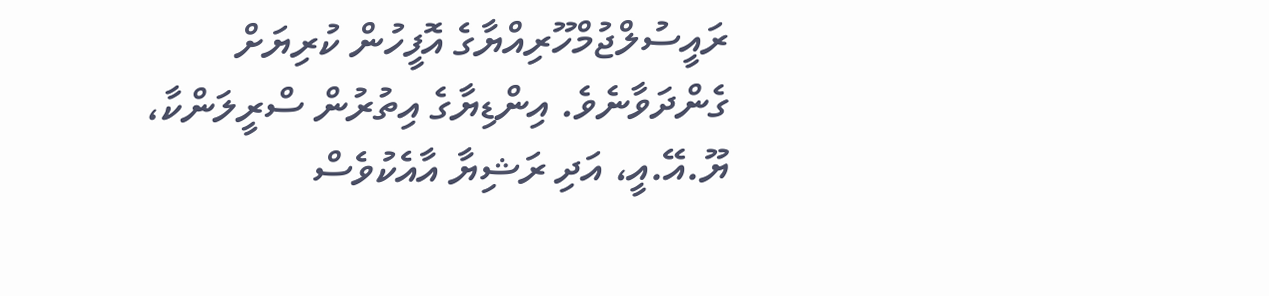ރައީސުލްޖުމްހޫރިއްޔާގެ އޮފީހުން ކުރިޔަށް ގެންދަވާނެވެ. އިންޑިޔާގެ އިތުރުން ސްރީލަންކާ، ޔޫ.އޭ.އީ، އަދި ރަޝިޔާ އާއެކުވެސް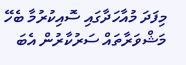މިފަދަ މުއާހަދާގައި ސޮއިކުރުމާ ބެހޭ މަޝްވަރާތައް ސަރުކާރުން އެބަ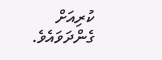ކުރިއަށް ގެންދަވައެވެ.